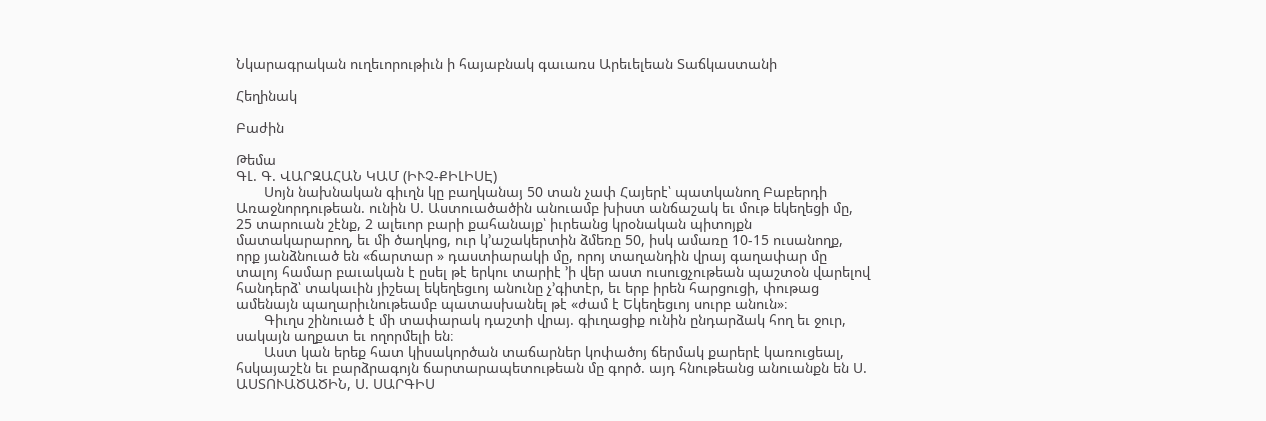Նկարագրական ուղեւորութիւն ի հայաբնակ գաւառս Արեւելեան Տաճկաստանի

Հեղինակ

Բաժին

Թեմա
ԳԼ. Գ. ՎԱՐԶԱՀԱՆ ԿԱՄ (ԻՒՉ-ՔԻԼԻՍԷ)
       Սոյն նախնական գիւղն կը բաղկանայ 50 տան չափ Հայերէ՝ պատկանող Բաբերդի Առաջնորդութեան. ունին Ս. Աստուածածին անուամբ խիստ անճաշակ եւ մութ եկեղեցի մը, 25 տարուան շէնք, 2 ալեւոր բարի քահանայք՝ իւրեանց կրօնական պիտոյքն մատակարարող, եւ մի ծաղկոց, ուր կ՚աշակերտին ձմեռը 50, իսկ ամառը 10-15 ուսանողք, որք յանձնուած են «ճարտար » դաստիարակի մը, որոյ տաղանդին վրայ գաղափար մը տալոյ համար բաւական է ըսել թէ երկու տարիէ ՚ի վեր աստ ուսուցչութեան պաշտօն վարելով հանդերձ՝ տակաւին յիշեալ եկեղեցւոյ անունը չ՚գիտէր, եւ երբ իրեն հարցուցի, փութաց ամենայն պաղարիւնութեամբ պատասխանել թէ «ժամ է Եկեղեցւոյ սուրբ անուն»։
       Գիւղս շինուած է մի տափարակ դաշտի վրայ. գիւղացիք ունին ընդարձակ հող եւ ջուր, սակայն աղքատ եւ ողորմելի են։
       Աստ կան երեք հատ կիսակործան տաճարներ կոփածոյ ճերմակ քարերէ կառուցեալ, հսկայաշէն եւ բարձրագոյն ճարտարապետութեան մը գործ. այդ հնութեանց անուանքն են Ս. ԱՍՏՈՒԱԾԱԾԻՆ, Ս. ՍԱՐԳԻՍ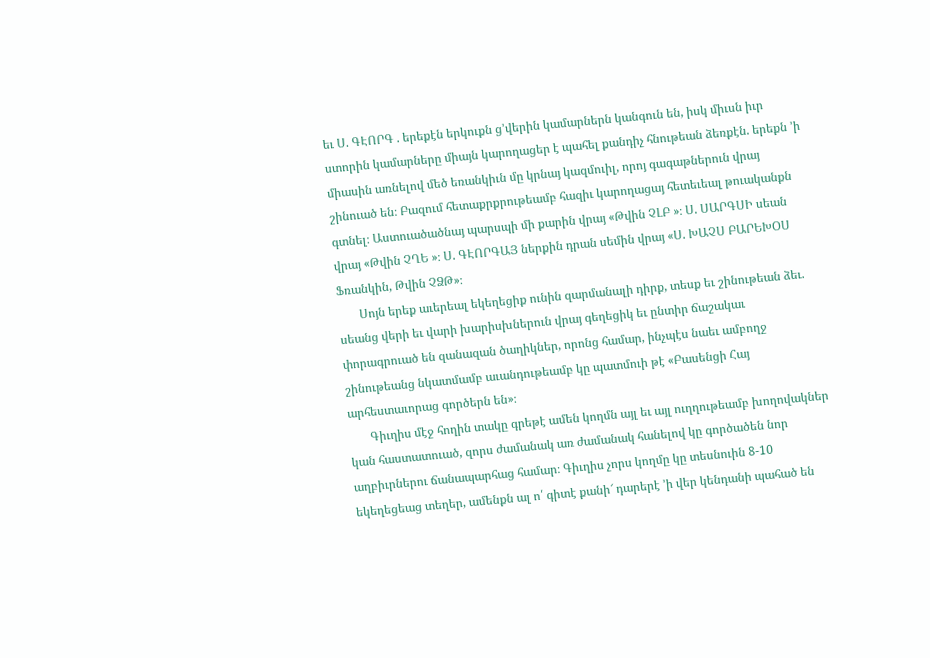եւ Ս. ԳԷՈՐԳ . երեքէն երկուքն ց՚վերին կամարներն կանգուն են, իսկ միւսն իւր ստորին կամարները միայն կարողացեր է պահել քանդիչ հնութեան ձեռքէն. երեքն ՚ի միասին առնելով մեծ եռանկիւն մը կրնայ կազմուիլ, որոյ գագաթներուն վրայ շինուած են։ Բազում հետաքրքրութեամբ հազիւ կարողացայ հետեւեալ թուականքն գտնել։ Աստուածածնայ պարսպի մի քարին վրայ «Թվին ՉԼԲ »։ Ս. ՍԱՐԳՍԻ սեան վրայ «Թվին ՉՂԵ »։ Ս. ԳԷՈՐԳԱՅ ներքին դրան սեմին վրայ «Ս. ԽԱՉՍ ԲԱՐԵԽՕՍ Ֆռանկին, Թվին ՉՁԹ»։
       Սոյն երեք աւերեալ եկեղեցիք ունին զարմանալի դիրք, տեսք եւ շինութեան ձեւ. սեանց վերի եւ վարի խարիսխներուն վրայ գեղեցիկ եւ ընտիր ճաշակաւ փորագրուած են զանազան ծաղիկներ, որոնց համար, ինչպէս նաեւ ամբողջ շինութեանց նկատմամբ աւանդութեամբ կը պատմուի թէ «Բասենցի Հայ արհեստաւորաց գործերն են»։
       Գիւղիս մէջ հողին տակը գրեթէ ամեն կողմն այլ եւ այլ ուղղութեամբ խողովակներ կան հաստատուած, զորս ժամանակ առ ժամանակ հանելով կը գործածեն նոր աղբիւրներու ճանապարհաց համար։ Գիւղիս չորս կողմը կը տեսնուին 8-10 եկեղեցեաց տեղեր, ամենքն ալ ո՛ գիտէ քանի՜ դարերէ ՚ի վեր կենդանի պահած են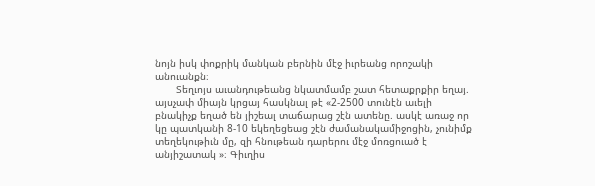նոյն իսկ փոքրիկ մանկան բերնին մէջ իւրեանց որոշակի անուանքն։
       Տեղւոյս աւանդութեանց նկատմամբ շատ հետաքրքիր եղայ. այսչափ միայն կրցայ հասկնալ թէ «2-2500 տունէն աւելի բնակիչք եղած են յիշեալ տաճարաց շէն ատենը. ասկէ առաջ որ կը պատկանի 8-10 եկեղեցեաց շէն ժամանակամիջոցին, չունիմք տեղեկութիւն մը, զի հնութեան դարերու մէջ մոռցուած է անյիշատակ »։ Գիւղիս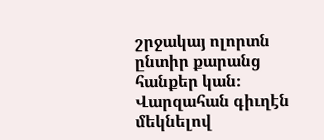շրջակայ ոլորտն ընտիր քարանց հանքեր կան։ Վարզահան գիւղէն մեկնելով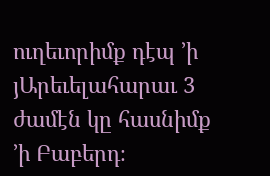ուղեւորիմք դէպ ՚ի յԱրեւելահարաւ 3 ժամէն կը հասնիմք ՚ի Բաբերդ։